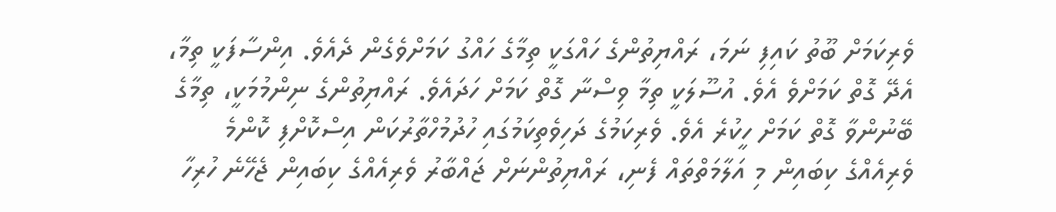ވެރިކަމަށް ބޫތު ކައިފި ނަމަ، ރައްޔިތުންގެ ހައްގަކީ ތިމާގެ ހައްގު ކަމަށްވެގެން ދެއެވެ. އިންސާފަކީ ތިމާ، އެދޭ ގޮތް ކަމަށްވެ އެވެ. އުސޫލަކީ ތިމާ ވިސްނާ ގޮތް ކަމަށް ހަދައެވެ. ރައްޔިތުންގެ ނިންމުމަކީ، ތިމާގެ ބޭނުންވާ ގޮތް ކަމަށް ހީކުރެ އެވެ. ވެރިކަމުގެ ދަހިވެތިކަމުގައި ހުދުމުހްތާރުކަން އިސްކޮށްފި ކޮންމެ ވެރިއެއްގެ ކިބައިން މި އަލާމަތްތައް ފެނި، ރައްޔިތުންނަށް ޖައްބާރު ވެރިއެއްގެ ކިބައިން ޖެހޭނެ ހުރިހާ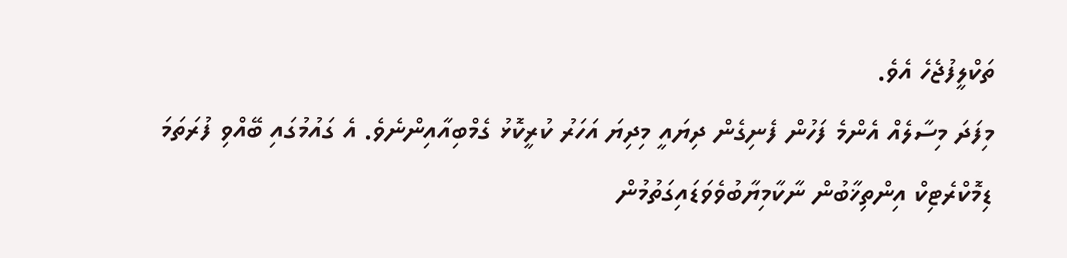ތަކްލީފުޖެހެ އެވެ.
މިފަދަ މިސާލެއް އެންމެ ފަހުން ފެނިގެން ދިޔައީ މިދިޔަ އަހަރު ކުރީކޮޅު ގެމްބިއާއިންނެވެ. އެ ގައުމުގައި ބޭއްވި ފުރަތަމަ ޑިމޮކްރެޓިކް އިންތިޚާބުން ނާކާމިޔާބުވެވަޑައިގަތުމުން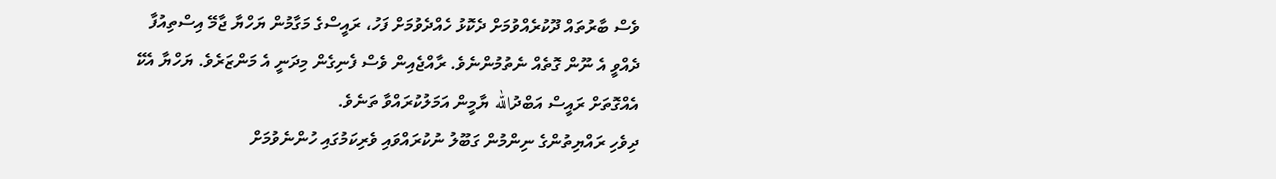ވެސް ބާރުތައް ދޫކުރެއްވުމަށް ދެކޮޅު ހެއްދެވުމަށް ފަހު، ރައީސްގެ މަގާމުން ޔަހްޔާ ޖާމޭ އިސްތިއުފާ ދެއްވީ އެ ނޫން ގޮތެއް ނެތުމުންނެވެ. ރާއްޖެއިން ވެސް ފެނިގެން މިދަނީ އެ މަންޒަރެވެ. ޔަހްޔާ އެކޭ އެއްގޮތަށް ރައީސް އަބްދުالله ޔާމީން އަމަލުކުރައްވާ ތަނެވެ.
ދިވެހި ރައްޔިތުންގެ ނިންމުން ގަބޫލު ނުކުރައްވައި ވެރިކަމުގައި ހުންނެވުމަށް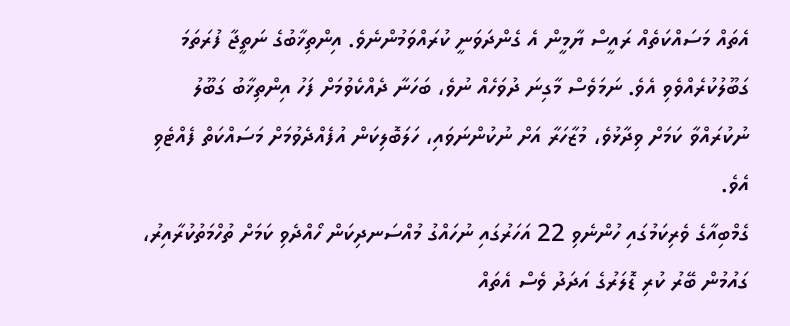އެތައް މަސައްކަތެއް ރައީސް ޔާމީން އެ ގެންދަވަނީ ކުރައްވަމުންނެވެ. އިންތިޚާބުގެ ނަތީޖާ ފުރަތަމަ ގަބޫލުކުރެއްވެވި އެވެ. ނަމަވެސް މާގިނަ ދުވަހެއް ނުވެ، ބަހަނާ ދެއްކެވުމަށް ފަހު އިންތިޚާބު ގަބޫލު ނުކުރައްވާ ކަމަށް ވިދާޅުވެ، މުޒާހަރާ އަށް ނުކުންނަވައި، ހަލަބޮލިކަން އުފެއްދެވުމަށް މަސައްކަތް ފެއްޓެވި އެވެ.
ގެމްބިއާގެ ވެރިކަމުގައި ހުންނެވި 22 އަހަރުގައި ނުހައްގު މުއްސަނދިކަން ހޯއްދެވި ކަމަށް ތުހްމަތުކުރާއިރު، ގައުމުން ބޭރު ކުރި ޑޮލަރުގެ އަދަދު ވެސް އެތައް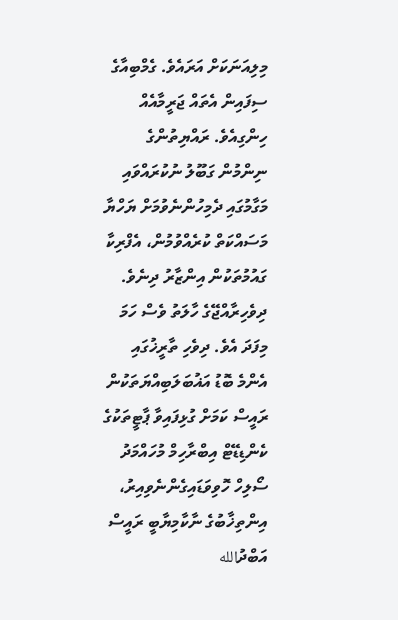މިލިއަނަކަށް އަރައެވެ. ގެމްބިއާގެ ސިފައިން އެތައް ޖަރީމާއެއް ހިންގިއެވެ. ރައްޔިތުންގެ ނިންމުން ގަބޫލު ނުކުރައްވައި މަގާމުގައި ދެމިހުންނެވުމަށް ޔަހްޔާ މަސައްކަތް ކުރެއްވުމުން، އެފްރިކާ ގައުމުތަކުން އިންޒާރު ދިނެވެ.
ދިވެހިރާއްޖޭގެ ހާލަތު ވެސް ހަމަ މިފަދަ އެވެ. ދިވެހި ތާރީޚުގައި އެންމެ ބޮޑު އަޣުބަލަބިއްޔަތަކުން ރައީސް ކަމަށް ގުޅިފައިވާ ޕާޓީތަކުގެ ކެންޑިޑޭޓް އިބްރާހިމް މުހައްމަދު ސޯލިހް ހޮވިވަޑައިގެންނެވިއިރު، އިންތިޚާބުގެ ނާކާމިޔާބީ ރައީސް އަބްދުالله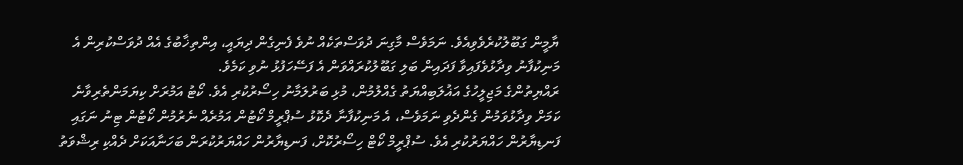ޔާމީން ގަބޫލުކުރެވެވިއެވެ. ނަމަވެސް މާގިނަ ދުވަސްތަކެއް ނުވެ ފެނިގެން ދިޔައީ، އިންތިޚާބުގެ އެއް ދުވަސްކުރިން އެ މަނިކުފާނު ވިދާޅުވެފައިވާ ފަދައިން ބަލި ގަބޫލުކުރައްވަން އެ ފަސޭހަފުޅު ނުވި ކަމެވެ.
ރައްޔިތުންގެ މަޖިލީހުގެ އަޣުލަބިއްޔަތު ގެއްލުމުން، މުޅި ބަރުލަމާނު ހިސޯރުކުރި އެވެ. ކޯޓު އަމުރަށް ކިޔަމަންތެރިވާނެ ކަމަށް ވިދާޅުވަމުން ގެންދެވި ނަމަވެސް، އެ މަނިކުފާނާ ދެކޮޅު ސުޕްރީމް ކޯޓުން އަމުރެއް ނެރުމުން ކޯޓުން ޓިނު ނަގައި ފަނޑިޔާރުން ހައްޔަރުކުރި އެވެ. ސުޕްރީމް ކޯޓް ހިސޯރުކޮށް، ފަނޑިޔާރުން ހައްޔަރުކުރަން ބަހަނާއަކަށް ދެއްކި ރިޝްވަތު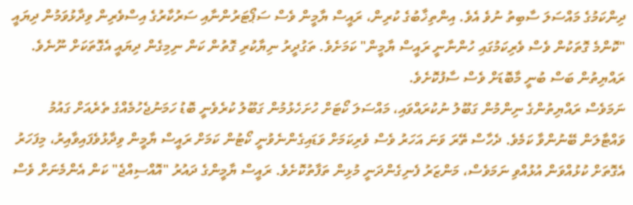ދިންކަމުގެ މައްސަލަ ސާބިތު ނުވެ އެވެ. އިންތިޚާބުގެ ކުރިން، ރައީސް ޔާމީން ވެސް ސަޕޯޓަރުންނާއި ސަރުކާރުގެ އިސްވެރިން ވިދާޅުވަމުން ދިޔައީ "ކޮންމެ ގޮތަކުން ވެސް ވެރިކަމުގައި ހުންނާނީ ރައީސް ޔާމީން" ކަމަށެވެ. ތަގުދީރު ނިޔާކުރި ގޮތުން ކަން ނިމިގެން ދިޔައީ އެގޮތަކަށް ނޫނެވެ. ރައްޔިތުން ބަސް ބުނީ މާބޮޑަށް ވެސް ސާފުކޮށެވެ.
ނަމަވެސް ރައްޔިތުންގެ ނިންމުން ގަބޫލު ނުކުރައްވައި، މައްސަލަ ކޯޓަށް ހުށަހެޅުމުން ގަބޫލު ކުރެވެނީ ބޮޑު ހަމަނުޖެހުމެއްގެ ތެރެއަށް ގައުމު ވައްޓާލަން ބޭނުންވާ ކަމެވެ. ދެހާސް ތޭރަ ވަނަ އަހަރު ވެސް ވެރިކަމަށް ވަޑައިގެންނެވުނީ ކޯޓުން ކަމަށް ރައީސް ޔާމީން ވިދާޅުވެފައިވާއިރު، މިފަހަރު އެގޮތަށް ކުޅުއްވަން އުޅުއްވި ނަމަވެސް، މަންޒަރު ފެނިގެންދަނީ މުޅިން ތަފާތުކޮށެވެ. ރައީސް ޔާމީންގެ ދައުރު "އޮއްސިއްޖެ" ކަން އެންމެނަށް ވެސް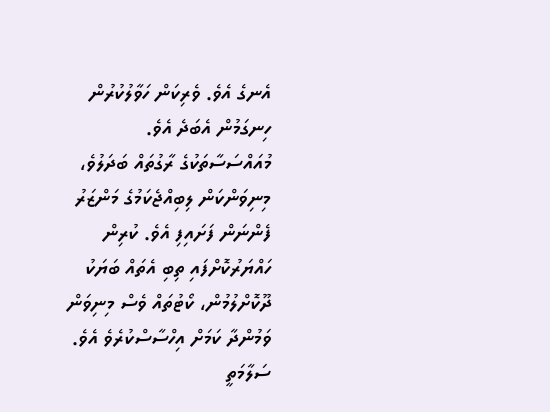އެނގެ އެވެ. ވެރިކަން ހަވާލުކުރުން ހިނގަމުން އެބަދެ އެވެ. މުއައްސަސާތަކުގެ ރާގުތައް ބަދަލުވެ، މިނިވަންކަން ލިބިއްޖެކަމުގެ މަންޒަރު ފެންނަން ފަށައިފި އެވެ. ކުރިން ހައްޔަރުކޮށްފައި ތިބި އެތައް ބަޔަކު ދޫކޮށްލުމުން، ކޯޓުތައް ވެސް މިނިވަން ވަމުންދާ ކަމަށް އިހްސާސްކުރެވެ އެވެ. ސަލާމަތީ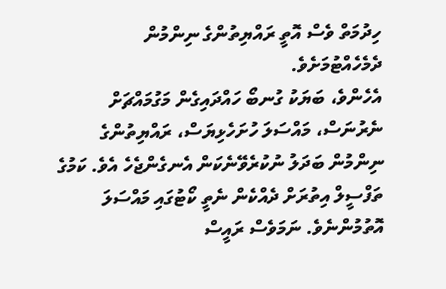ހިދުމަތް ވެސް އޮތީ ރައްޔިތުންގެ ނިންމުން ދެމެހެއްޓުމަށެވެ.
އެހެންވެ، ބަޔަކު ގުނބޯ ހައްދައިގެން މަގުމައްޗަށް ނެރުނަސް، މައްސަލަ ހުށަހެޅިޔަސް، ރައްޔިތުންގެ ނިންމުން ބަދަލު ނުކުރެވޭނެކަން އެނގެންޖެހެ އެވެ. ކަމުގެ ތަފްސީލް އިތުރަށް ދެއްކެން ނެތީ ކޯޓުގައި މައްސަލަ އޮތުމުންނެވެ. ނަމަވެސް ރައީސް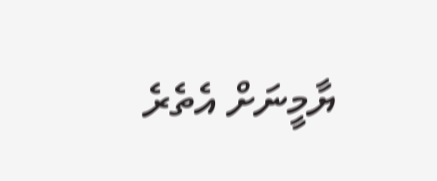ޔާމީނަށް އެތެރެ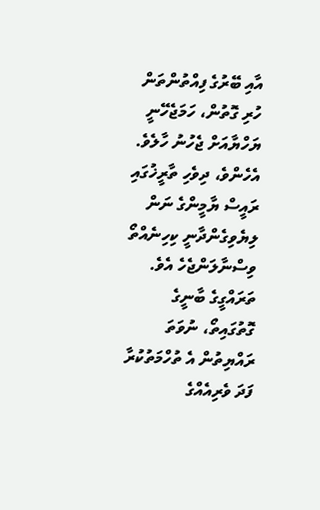އާއި ބޭރުގެ ފިއްތުންތަން ހުރި ގޮތުން، ހަމަޖެހޭނީ ޔަހްޔާއަށް ޖެހުނު ހާލެވެ. އެހެންވެ، ދިވެހި ތާރީޚުގައި ރައީސް ޔާމީންގެ ނަން ލިޔެވިގެންދާނީ ކިހިނެއްތޯ ވިސްނާލަންޖެހެ އެވެ. ތަރައްގީގެ ބާނީގެ ގޮތުގައިތޯ، ނުވަތަ ރައްޔިތުން އެ ތުހްމަތުކުރާ ފަދަ ވެރިއެއްގެ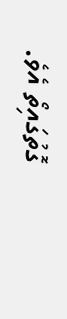ގޮތުގައިތޯ އެވެ.